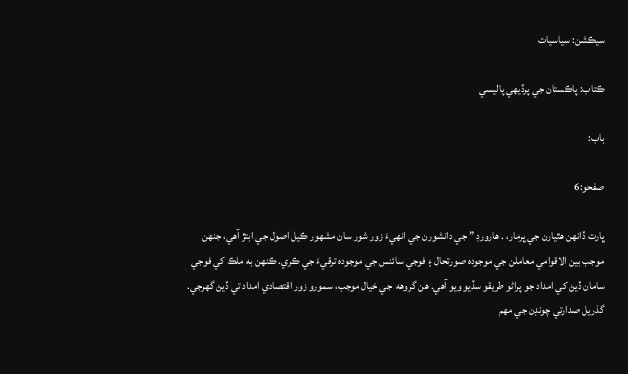سيڪشن: سياسيات

ڪتاب: پاڪستان جي پرڏيهي پاليسي

باب:

صفحو:6

ڀارت ڏانهن هٿيارن جي ڀرمار، . هارورڊ ” جي دانشورن جي انهيءَ زور شور سان مشهور ڪيل اصول جي ابتڙ آهي، جنهن موجب بين الاقوامي معاملن جي موجوده صورتحال ۽ فوجي سائنس جي موجوده ترقيءَ جي ڪري. ڪنهن به ملڪ کي فوجي سامان ڏيڻ کي امداد جو پراڻو طريقو سڏيو ويو آهي. هن گروهه  جي خيال موجب، سمورو زور اقتصادي امداد تي ڏيڻ گهرجي. گذريل صدارتي چونڊن جي مهم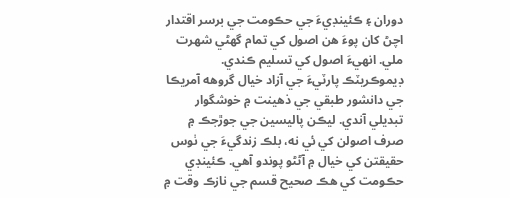دوران ۽ ڪئينڊيءَ جي حڪومت جي برسر اقتدار اچڻ کان پوءَ هن اصول کي تمام گهڻي شهرت ملي. انهيءَ اصول کي تسليم ڪندي. ڊيموڪريٽڪ پارٽيءَ جي آزاد خيال گروهه آمريڪا جي دانشور طبقي جي ذهينت ۾ خوشگوار تبديلي آندي. ليڪن پاليسين جي جوڙجڪ ۾ صرف اصولن کي ئي نه، بلڪ زندگيءَ جي ٺوس حقيقتن کي خيال ۾ آڻڻو پوندو آهي. ڪئينڊي حڪومت کي هڪ صحيح قسم جي نازڪ وقت ۾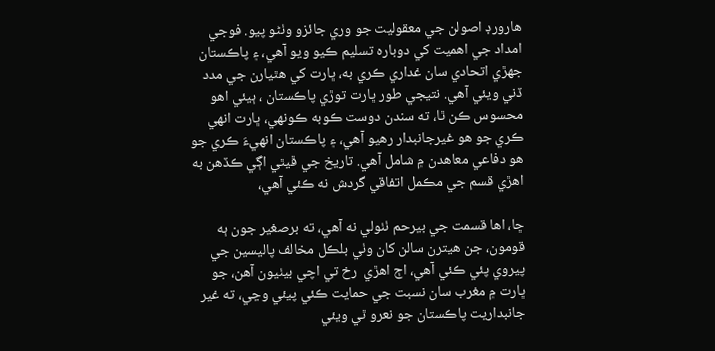هارورڊ اصولن جي معقوليت جو وري جائزو وٺڻو پيو. فوجي امداد جي اهميت کي دوباره تسليم ڪيو ويو آهي، ۽ پاڪستان جهڙي اتحادي سان غداري ڪري به، ڀارت کي هٿيارن جي مدد ڏني ويئي آهي. نتيجي طور ڀارت توڙي پاڪستان ، ٻيئي اهو محسوس ڪن ٿا، ته سندن دوست ڪوبه ڪونهي، ڀارت انهي ڪري جو هو غيرجانبدار رهيو آهي، ۽ پاڪستان انهيءَ ڪري جو هو دفاعي معاهدن ۾ شامل آهي. تاريخ جي ڦيٿي اڳي ڪڏهن به اهڙي قسم جي مڪمل اتفاقي گردش نه ڪئي آهي،

ڇا، اها قسمت جي بيرحم ٺٺولي نه آهي، ته برصغير جون ٻه قومون، جن هيترن سالن کان وٺي بلڪل مخالف پاليسين جي پيروي پئي ڪئي آهي، اڄ اهڙي  رخ تي اچي بيٺيون آهن، جو ڀارت ۾ مغرب سان نسبت جي حمايت ڪئي پيئي وڃي، ته غير جانبداريت پاڪستان جو نعرو ٿي ويئي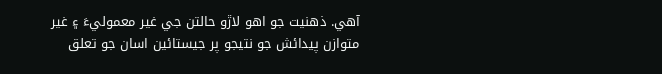آهي. ذهنيت جو اهو لاڙو حالتن جي غير معموليءَ ۽ غير متوازن پيدائش جو نتيجو پر جيستائين اسان جو تعلق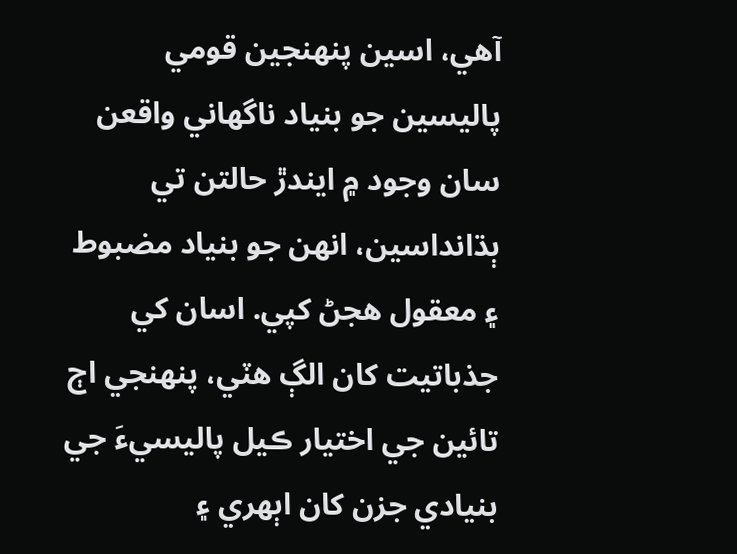آهي، اسين پنهنجين قومي پاليسين جو بنياد ناگهاني واقعن سان وجود ۾ ايندڙ حالتن تي ٻڌانداسين، انهن جو بنياد مضبوط ۽ معقول هجڻ کپي. اسان کي جذباتيت کان الڳ هٽي، پنهنجي اڄ تائين جي اختيار ڪيل پاليسيءَ جي بنيادي جزن کان اٻهري ۽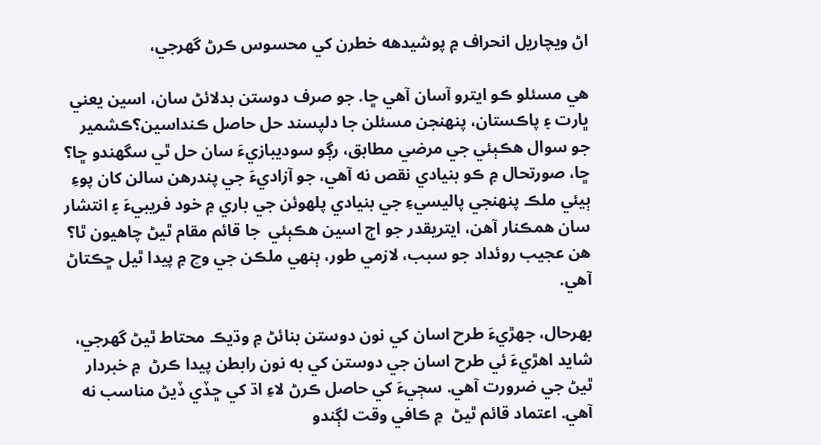اڻ ويچاريل انحراف ۾ پوشيدهه خطرن کي محسوس ڪرڻ گهرجي،

هي مسئلو ڪو ايترو آسان آهي ڇا. جو صرف دوستن بدلائڻ سان، اسين يعني ڀارت ۽ پاڪستان، پنهنجن مسئلن جا دلپسند حل حاصل ڪنداسين؟ڪشمير جو سوال هڪٻئي جي مرضي مطابق، رڳو سوديبازيءَ سان حل ٿي سگهندو ڇا؟ ڇا، صورتحال ۾ ڪو بنيادي نقص نه آهي، جو آزاديءَ جي پندرهن سالن کان پوءِ ٻيئي ملڪ پنهنجي پاليسيءِ جي بنيادي پلهوئن جي باري ۾ خود فريبيءَ ۽ انتشار سان همڪنار آهن، ايتريقدر جو اڄ اسين هڪٻئي  جا قائم مقام ٿيڻ چاهيون ٿا؟ هن عجيب روئداد جو سبب، لازمي طور، ٻنهي ملڪن جي وچ ۾ پيدا ٿيل ڇڪتاڻ آهي.

بهرحال، جهڙيءَ طرح اسان کي نون دوستن بنائڻ ۾ وڌيڪ محتاط ٿيڻ گهرجي، شايد اهڙيءَ ئي طرح اسان جي دوستن کي به نون رابطن پيدا ڪرڻ  ۾ خبردار ٿيڻ جي ضرورت آهي. سڄيءَ کي حاصل ڪرڻ لاءِ اڌ کي ڇڏي ڏيڻ مناسب نه آهي. اعتماد قائم ٿيڻ  ۾ ڪافي وقت لڳندو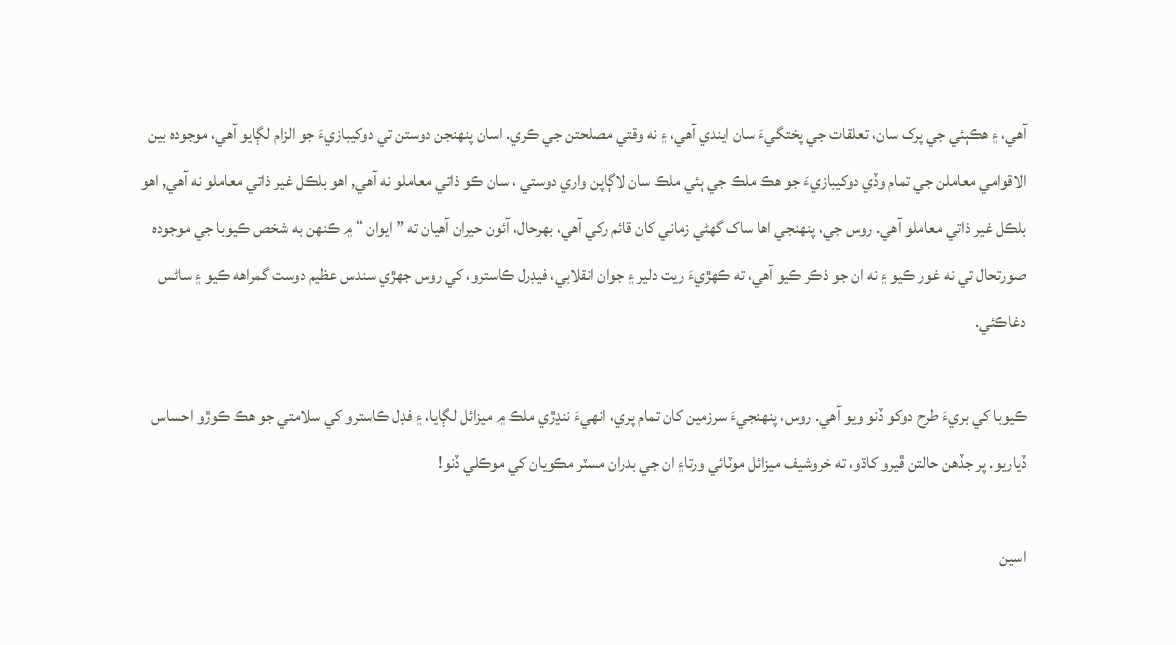آهي، ۽ هڪٻئي جي پرک سان، تعلقات جي پختگيءَ سان ايندي آهي، ۽ نه وقتي مصلحتن جي ڪري. اسان پنهنجن دوستن تي دوکيبازيءَ جو الزام لڳايو آهي، موجوده بين الاقوامي معاملن جي تمام وڏي دوکيبازيءَ جو هڪ ملڪ جي ٻئي ملڪ سان لاڳاپن واري دوستي ، سان ڪو ذاتي معاملو نه آهي, اهو بلڪل غير ذاتي معاملو نه آهي, اهو بلڪل غير ذاتي معاملو آهي. روس جي، پنهنجي اها ساک گهڻي زماني کان قائم رکي آهي، بهرحال، آئون حيران آهيان ته ” ايوان “ ۾ ڪنهن به شخص ڪيوبا جي موجوده صورتحال تي نه غور ڪيو ۽ نه ان جو ذڪر ڪيو آهي، ته ڪهڙيءَ ريت دلير ۽ جوان انقلابي، فيڊرل ڪاسترو، کي روس جهڙي سندس عظيم دوست گمراهه ڪيو ۽ ساڻس دغاڪئي.

ڪيوبا کي بريءَ طرح دوکو ڏنو ويو آهي. روس، پنهنجيءَ سرزمين کان تمام پري، انهيءَ ننڍڙي ملڪ ۾ ميزائل لڳايا، ۽ فڊل ڪاسترو کي سلامتي جو هڪ ڪوڙو احساس ڏياريو. پر جڏهن حالتن ڦيرو کاڌو، ته خروشيف ميزائل موٽائي ورتا۽ ان جي بدران مسٽر مڪويان کي موڪلي ڏنو!

اسين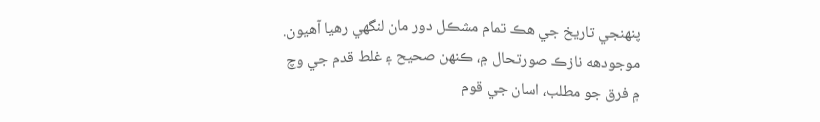پنهنجي تاريخ جي هڪ تمام مشڪل دور مان لنگهي رهيا آهيون. موجودهه نازڪ صورتحال ۾، ڪنهن صحيح ۽ غلط قدم جي وچ ۾ فرق جو مطلب، اسان جي قوم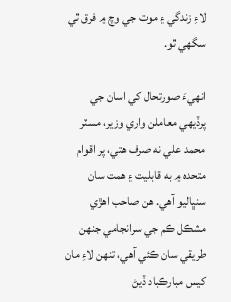لاءِ زندگي ۽ موت جي وچ ۾ فرق ٿي سگهي ٿو.

انهيءَ صورتحال کي اسان جي پرڏيهي معاملن واري وزير، مسٽر محمد علي نه صرف هتي، پر اقوام متحده ۾ به قابليت ۽ همت سان سنڀاليو آهي. هن صاحب اهڙي مشڪل ڪم جي سرانجامي جنهن طريقي سان ڪئي آهي، تنهن لاءِ مان کيس مبارڪباد ڏيڻ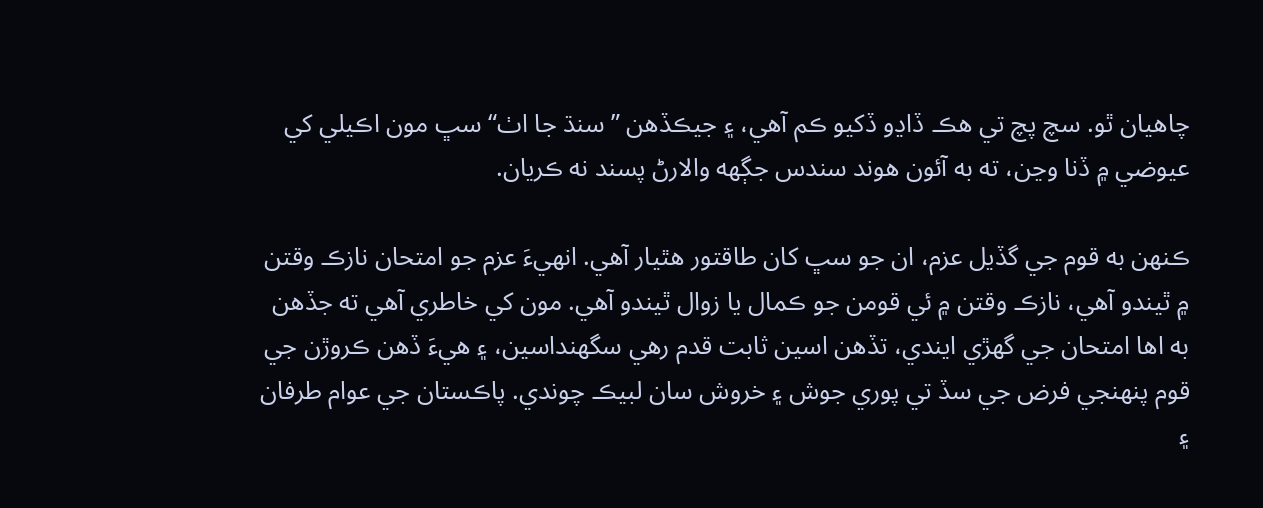چاهيان ٿو. سچ پچ تي هڪ ڏاڍو ڏکيو ڪم آهي، ۽ جيڪڏهن ” سنڌ جا اٺ“ سڀ مون اڪيلي کي عيوضي ۾ ڏنا وڃن، ته به آئون هوند سندس جڳهه والارڻ پسند نه ڪريان.

ڪنهن به قوم جي گڏيل عزم، ان جو سڀ کان طاقتور هٿيار آهي. انهيءَ عزم جو امتحان نازڪ وقتن ۾ ٿيندو آهي، نازڪ وقتن ۾ ئي قومن جو ڪمال يا زوال ٿيندو آهي. مون کي خاطري آهي ته جڏهن به اها امتحان جي گهڙي ايندي، تڏهن اسين ثابت قدم رهي سگهنداسين، ۽ هيءَ ڏهن ڪروڙن جي قوم پنهنجي فرض جي سڏ تي پوري جوش ۽ خروش سان لبيڪ چوندي. پاڪستان جي عوام طرفان ۽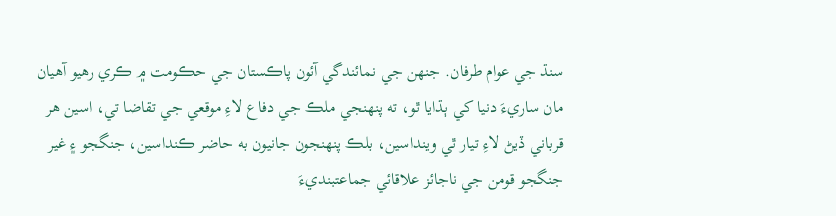سنڌ جي عوام طرفان. جنهن جي نمائندگي آئون پاڪستان جي حڪومت ۾ ڪري رهيو آهيان مان ساريءَ دنيا کي ٻڌايا ٿو، ته پنهنجي ملڪ جي دفاع لاءِ موقعي جي تقاضا تي، اسين هر قرباني ڏيڻ لاءِ تيار ٿي وينداسين، بلڪ پنهنجون جانيون به حاضر ڪنداسين، جنگجو ۽ غير جنگجو قومن جي ناجائز علاقائي جماعتبنديءَ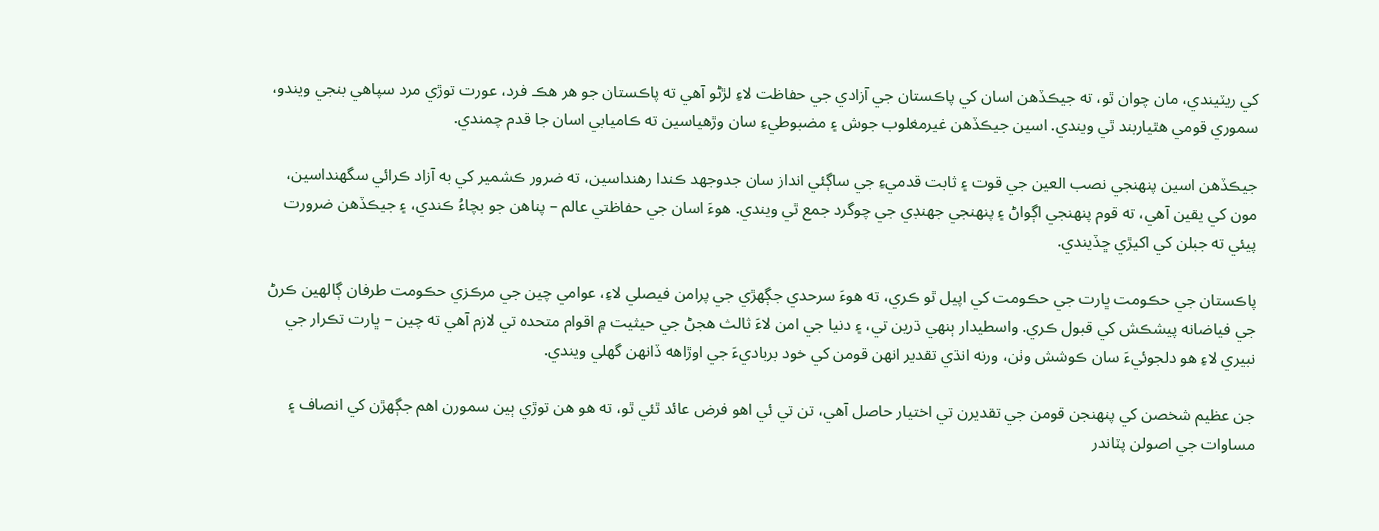کي ريٽيندي، مان چوان ٿو، ته جيڪڏهن اسان کي پاڪستان جي آزادي جي حفاظت لاءِ لڙڻو آهي ته پاڪستان جو هر هڪ فرد، عورت توڙي مرد سپاهي بنجي ويندو، سموري قومي هٿياربند ٿي ويندي. اسين جيڪڏهن غيرمغلوب جوش ۽ مضبوطيءِ سان وڙهياسين ته ڪاميابي اسان جا قدم چمندي.

جيڪڏهن اسين پنهنجي نصب العين جي قوت ۽ ثابت قدميءِ جي ساڳئي انداز سان جدوجهد ڪندا رهنداسين، ته ضرور ڪشمير کي به آزاد ڪرائي سگهنداسين، مون کي يقين آهي، ته قوم پنهنجي اڳواڻ ۽ پنهنجي جهنڊي جي چوگرد جمع ٿي ويندي. هوءَ اسان جي حفاظتي عالم – پناهن جو بچاءُ ڪندي، ۽ جيڪڏهن ضرورت پيئي ته جبلن کي اکيڙي ڇڏيندي.

پاڪستان جي حڪومت ڀارت جي حڪومت کي اپيل ٿو ڪري، ته هوءَ سرحدي جڳهڙي جي پرامن فيصلي لاءِ، عوامي چين جي مرڪزي حڪومت طرفان ڳالهين ڪرڻ جي فياضانه پيشڪش کي قبول ڪري. واسطيدار ٻنهي ڌرين تي، ۽ دنيا جي امن لاءَ ثالث هجڻ جي حيثيت ۾ اقوام متحده تي لازم آهي ته چين – ڀارت تڪرار جي نبيري لاءِ هو دلجوئيءَ سان ڪوشش وٺن، ورنه انڌي تقدير انهن قومن کي خود برباديءَ جي اوڙاهه ڏانهن گهلي ويندي.

جن عظيم شخصن کي پنهنجن قومن جي تقديرن تي اختيار حاصل آهي، تن تي ئي اهو فرض عائد ٿئي ٿو، ته هو هن توڙي ٻين سمورن اهم جڳهڙن کي انصاف ۽ مساوات جي اصولن پٽاندر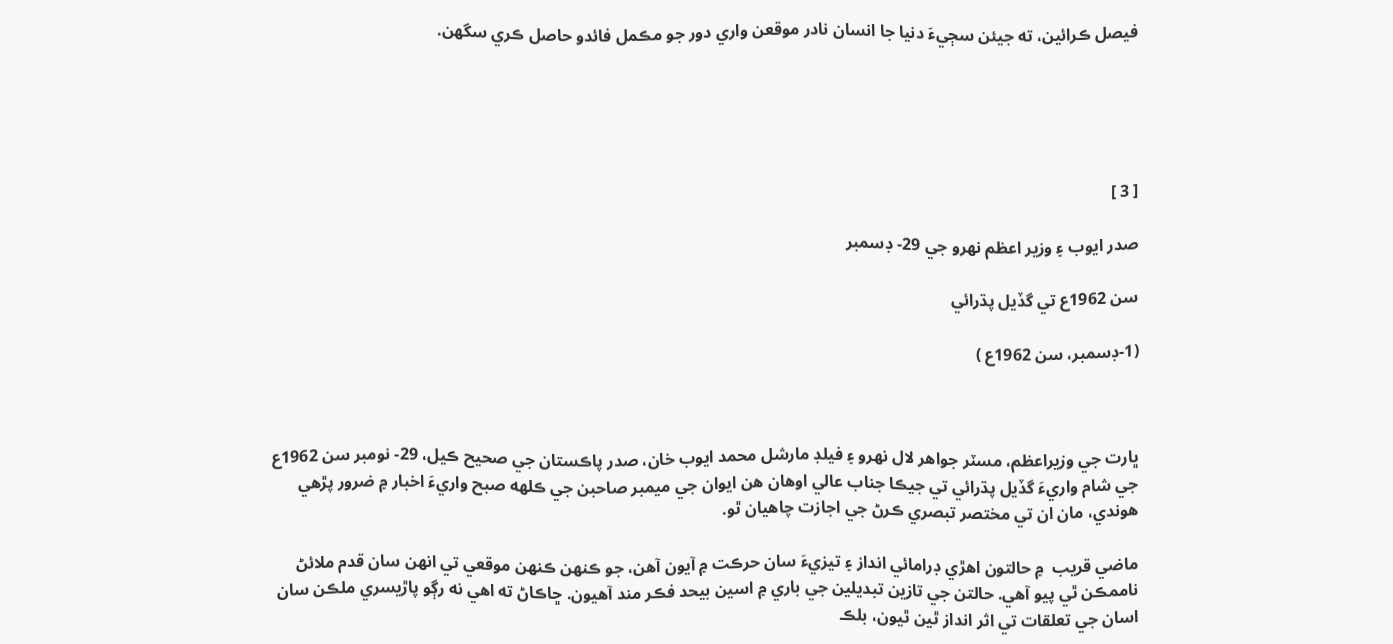فيصل ڪرائين، ته جيئن سڄيءَ دنيا جا انسان نادر موقعن واري دور جو مڪمل فائدو حاصل ڪري سگهن.





[ 3 ]

صدر ايوب ۽ وزير اعظم نهرو جي 29- ڊسمبر

سن 1962ع تي گڏيل پڌرائي

(1-ڊسمبر، سن 1962ع )



ڀارت جي وزيراعظم، مسٽر جواهر لال نهرو ۽ فيلڊ مارشل محمد ايوب خان، صدر پاڪستان جي صحيح ڪيل، 29- نومبر سن 1962ع جي شام واريءَ گڏيل پڌرائي تي جيڪا جناب عالي اوهان هن ايوان جي ميمبر صاحبن جي ڪلهه صبح واريءَ اخبار ۾ ضرور پڙهي هوندي، مان ان تي مختصر تبصري ڪرڻ جي اجازت چاهيان ٿو.

ماضي قريب  ۾ حالتون اهڙي ڊرامائي انداز ۽ تيزيءَ سان حرڪت ۾ آيون آهن، جو ڪنهن ڪنهن موقعي تي انهن سان قدم ملائڻ ناممڪن ٿي پيو آهي. حالتن جي تازين تبديلين جي باري ۾ اسين بيحد فڪر مند آهيون. ڇاڪاڻ ته اهي نه رڳو پاڙيسري ملڪن سان اسان جي تعلقات تي اثر انداز ٿين ٿيون، بلڪ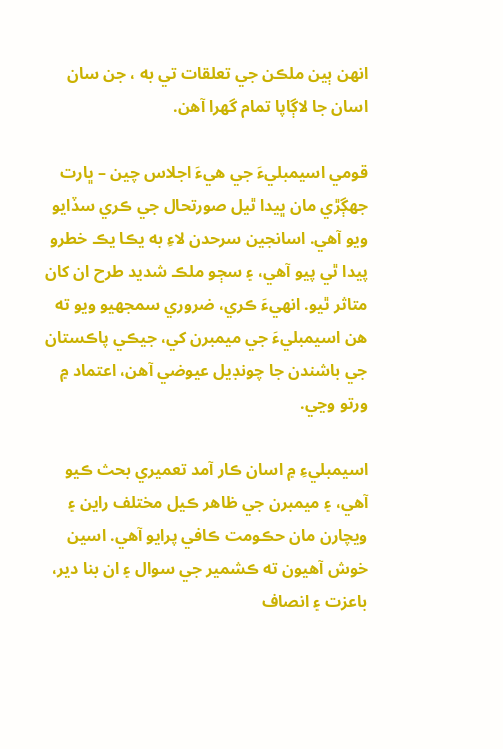انهن ٻين ملڪن جي تعلقات تي به ، جن سان اسان جا لاڳاپا تمام گهرا آهن.

قومي اسيمبليءَ جي هيءَ اجلاس چين – ڀارت جهڳڙي مان ڀيدا ٿيل صورتحال جي ڪري سڏايو ويو آهي. اسانجين سرحدن لاءِ به يڪا يڪ خطرو پيدا ٿي پيو آهي، ۽ سڄو ملڪ شديد طرح ان کان متاثر ٿيو. انهيءَ ڪري، ضروري سمجهيو ويو ته هن اسيمبليءَ جي ميمبرن کي، جيڪي پاڪستان جي باشندن جا چونڊيل عيوضي آهن، اعتماد ۾ ورتو وڃي.

اسيمبليءِ ۾ اسان ڪار آمد تعميري بحث ڪيو آهي، ۽ ميمبرن جي ظاهر ڪيل مختلف راين ۽ ويچارن مان حڪومت ڪافي پرايو آهي. اسين خوش آهيون ته ڪشمير جي سوال ۽ ان بنا دير، باعزت ۽ انصاف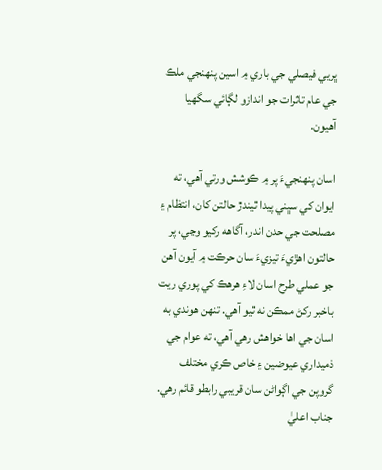ڀريي فيصلي جي باري ۾ اسين پنهنجي ملڪ جي عام تاثرات جو اندازو لڳائي سگهيا آهيون.

اسان پنهنجيءَ پر ۾ ڪوشش ورتي آهي، ته ايوان کي سڀني پيدا ٿيندڙ حالتن کان، انتظام ۽ مصلحت جي حدن اندر، آگاهه رکيو وڃي، پر حالتون اهڙيءَ تيزيءَ سان حرڪت ۾ آيون آهن جو عملي طرح اسان لاءِ هرهڪ کي پوري ريت باخبر رکڻ ممڪن نه ٿيو آهي. تنهن هوندي به اسان جي اها خواهش رهي آهي، ته عوام جي ذميداري عيوضين ۽ خاص ڪري مختلف گروپن جي اڳواڻن سان قريبي رابطو قائم رهي. جناب اعليٰ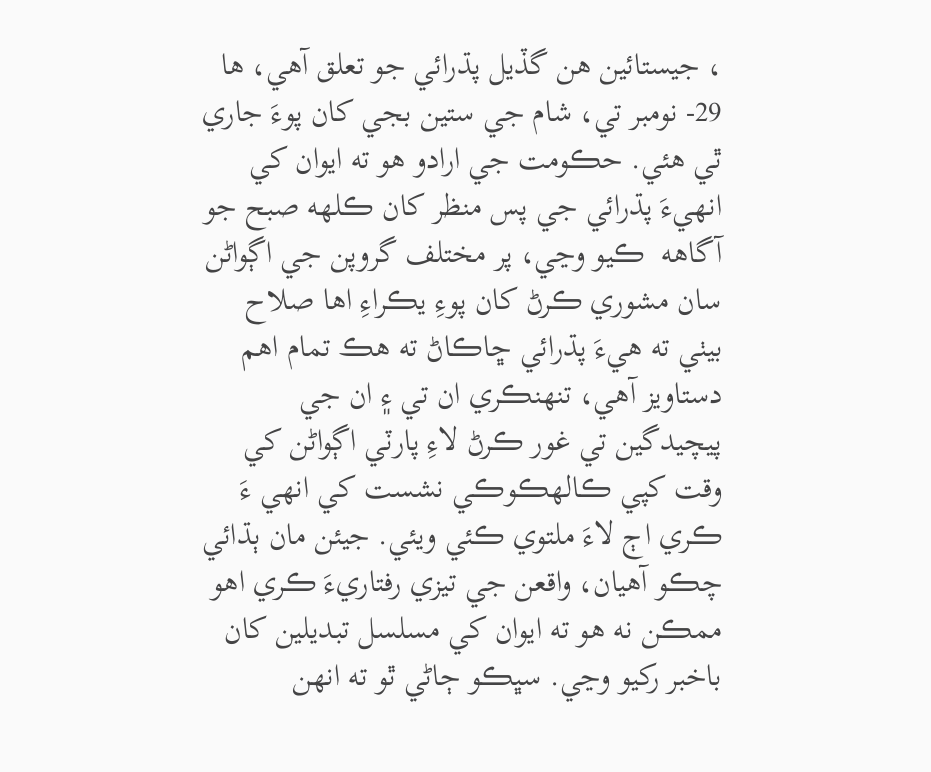، جيستائين هن گڏيل پڌرائي جو تعلق آهي، ها 29- نومبر تي، شام جي ستين بجي کان پوءَ جاري ٿي هئي. حڪومت جي ارادو هو ته ايوان کي انهيءَ پڌرائي جي پس منظر کان ڪلهه صبح جو آگاهه  ڪيو وڃي، پر مختلف گروپن جي اڳواڻن سان مشوري ڪرڻ کان پوءِ يڪراءِ اها صلاح بيٺي ته هيءَ پڌرائي ڇاڪاڻ ته هڪ تمام اهم دستاويز آهي، تنهنڪري ان تي ۽ ان جي پيچيدگين تي غور ڪرڻ لاءِ پارٽي اڳواڻن کي وقت کپي ڪالهڪوڪي نشست کي انهي ءَ ڪري اڄ لاءَ ملتوي ڪئي ويئي. جيئن مان ٻڌائي چڪو آهيان، واقعن جي تيزي رفتاريءَ ڪري اهو ممڪن نه هو ته ايوان کي مسلسل تبديلين کان باخبر رکيو وڃي. سڀڪو ڄاڻي ٿو ته انهن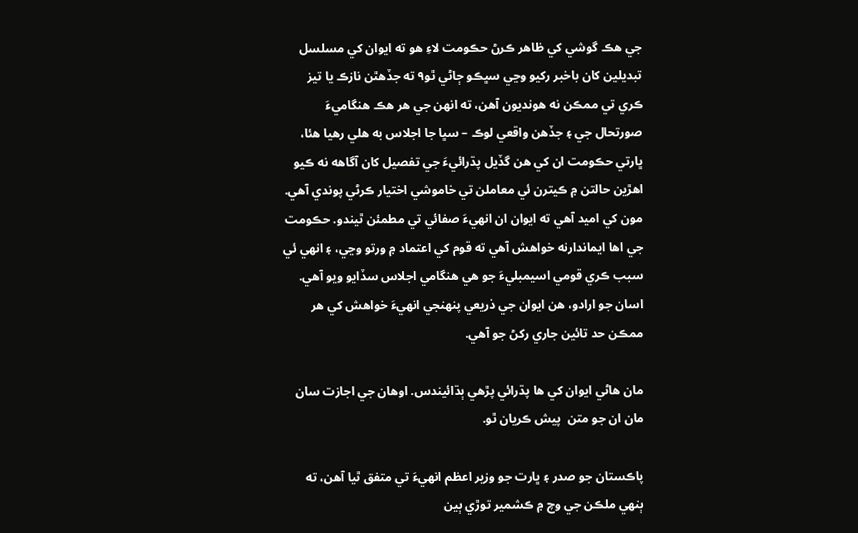جي هڪ گوشي کي ظاهر ڪرڻ حڪومت لاءِ هو ته ايوان کي مسلسل تبديلين کان باخبر رکيو وڃي سڀڪو ڄاڻي ٿو٩ ته جڏهٿن نازڪ يا تيز ڪري تي ممڪن نه هونديون آهن، ته انهن جي هر هڪ هنگاميءَ صورتحال جي ۽ جڏهن واقعي لوڪ – سڀا جا اجلاس به هلي رهيا هئا، ڀارتي حڪومت ان کي هن گڏيل پڌرائيءَ جي تفصيل کان آگاهه نه ڪيو اهڙين حالتن ۾ ڪيترن ئي معاملن تي خاموشي اختيار ڪرڻي پوندي آهي. مون کي اميد آهي ته ايوان ان انهيءَ صفائي تي مطمئن ٿيندو. حڪومت جي اها ايماندارنه خواهش آهي ته قوم کي اعتماد ۾ ورتو وڃي، ۽ انهي ئي سبب ڪري قومي اسيمبليءَ جو هي هنگامي اجلاس سڏايو ويو آهي. اسان جو ارادو، هن ايوان جي ذريعي پنهنجي انهيءَ خواهش کي هر ممڪن حد تائين جاري رکڻ جو آهي.

مان هاڻي ايوان کي ها پڌرائي پڙهي ٻڌائيندس. اوهان جي اجازت سان مان ان جو متن  پيش ڪريان ٿو.

پاڪستان جو صدر ۽ ڀارت جو وزير اعظم انهيءَ تي متفق ٿيا آهن، ته ٻنهي ملڪن جي وچ ۾ ڪشمير توڙي ٻين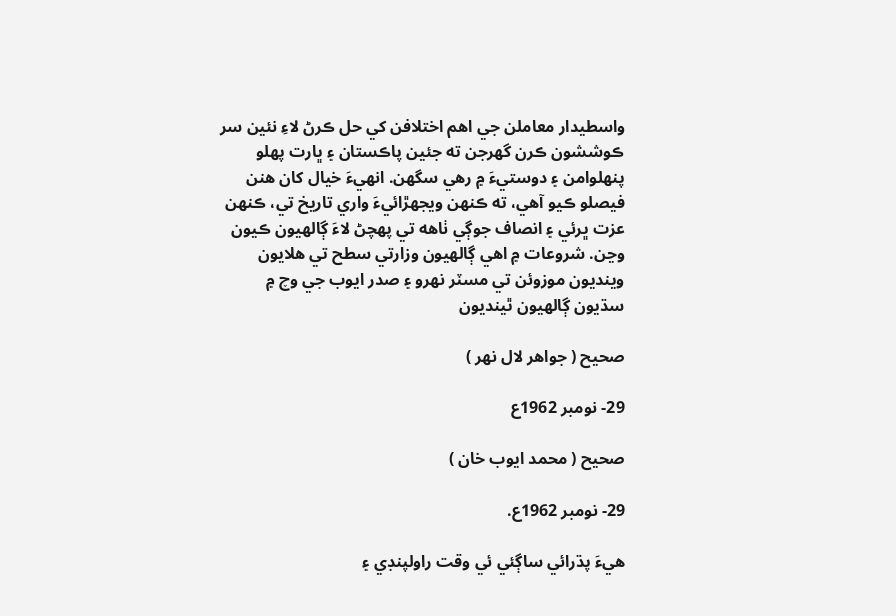واسطيدار معاملن جي اهم اختلافن کي حل ڪرڻ لاءِ نئين سر ڪوششون ڪرن گهرجن ته جئين پاڪستان ۽ ڀارت پهلو پنهلوامن ۽ دوستيءَ ۾ رهي سگهن. انهيءَ خيال کان هنن فيصلو ڪيو آهي، ته ڪنهن ويجهڙائيءَ واري تاريخ تي، ڪنهن عزت ڀرئي ۽ انصاف جوڳي ٺاهه تي پهچڻ لاءَ ڳالهيون ڪيون وڃن. شروعات ۾ اهي ڳالهيون وزارتي سطح تي هلايون وينديون موزوئن تي مسٽر نهرو ۽ صدر ايوب جي وچ ۾ سڌيون ڳالهيون ٿينديون

صحيح ( جواهر لال نهر )

29- نومبر 1962ع

صحيح ( محمد ايوب خان )

29- نومبر 1962ع.

هيءَ پڌرائي ساڳئي ئي وقت راولپنڊي ۽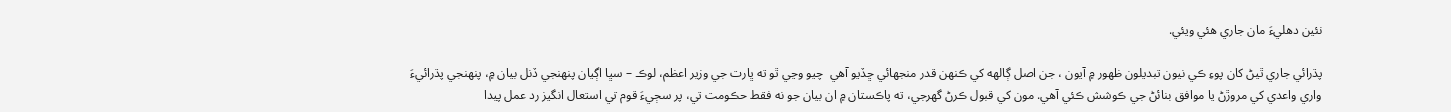نئين دهليءَ مان جاري هئي ويئي.

پڌرائي جاري ٿيڻ کان پوءِ ڪي نيون تبديلون ظهور ۾ آيون ، جن اصل ڳالهه کي ڪنهن قدر منجهائي ڇڏيو آهي  چيو وڃي ٿو ته ڀارت جي وزير اعظم، لوڪ – سڀا اڳيان پنهنجي ڏنل بيان ۾، پنهنجي پڌرائيءَ واري واعدي کي مروڙڻ يا موافق بنائڻ جي ڪوشش ڪئي آهي. مون کي قبول ڪرڻ گهرجي، ته پاڪستان ۾ ان بيان جو نه فقط حڪومت تي، پر سڄيءَ قوم تي استعال انگيز رد عمل پيدا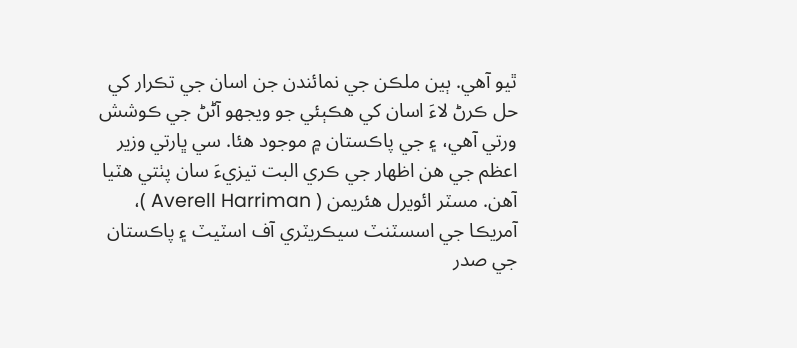ٿيو آهي. ٻين ملڪن جي نمائندن جن اسان جي تڪرار کي حل ڪرڻ لاءَ اسان کي هڪٻئي جو ويجهو آڻڻ جي ڪوشش ورتي آهي، ۽ جي پاڪستان ۾ موجود هئا. سي ڀارتي وزير اعظم جي هن اظهار جي ڪري البت تيزيءَ سان پٺتي هٽيا آهن. مسٽر ائويرل هئريمن ( Averell Harriman )، آمريڪا جي اسسٽنٽ سيڪريٽري آف اسٽيٽ ۽ پاڪستان جي صدر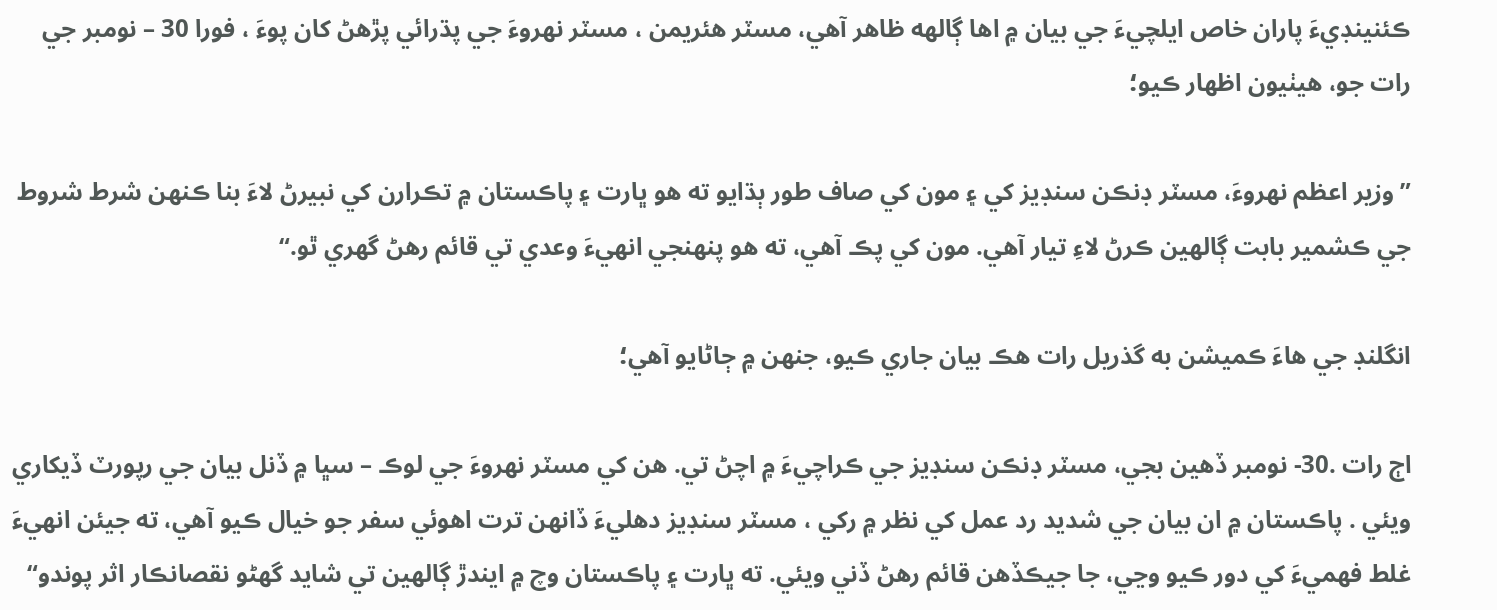ڪئنينڊيءَ پاران خاص ايلچيءَ جي بيان ۾ اها ڳالهه ظاهر آهي، مسٽر هئريمن ، مسٽر نهروءَ جي پڌرائي پڙهڻ کان پوءَ ، فورا 30 – نومبر جي رات جو، هيٺيون اظهار ڪيو؛

” وزير اعظم نهروءَ، مسٽر ڊنڪن سنڊيز کي ۽ مون کي صاف طور ٻڌايو ته هو ڀارت ۽ پاڪستان ۾ تڪرارن کي نبيرڻ لاءَ بنا ڪنهن شرط شروط جي ڪشمير بابت ڳالهين ڪرڻ لاءِ تيار آهي. مون کي پڪ آهي، ته هو پنهنجي انهيءَ وعدي تي قائم رهڻ گهري ٿو.“

انگلنڊ جي هاءَ ڪميشن به گذريل رات هڪ بيان جاري ڪيو، جنهن ۾ ڄاڻايو آهي؛

اڄ رات .30- نومبر ڏهين بجي، مسٽر ڊنڪن سنڊيز جي ڪراچيءَ ۾ اچڻ تي. هن کي مسٽر نهروءَ جي لوڪ – سڀا ۾ ڏنل بيان جي رپورٽ ڏيکاري ويئي . پاڪستان ۾ ان بيان جي شديد رد عمل کي نظر ۾ رکي ، مسٽر سنڊيز دهليءَ ڏانهن ترت اهوئي سفر جو خيال ڪيو آهي، ته جيئن انهيءَ غلط فهميءَ کي دور ڪيو وڃي، جا جيڪڏهن قائم رهڻ ڏني ويئي. ته ڀارت ۽ پاڪستان وچ ۾ ايندڙ ڳالهين تي شايد گهڻو نقصانڪار اثر پوندو“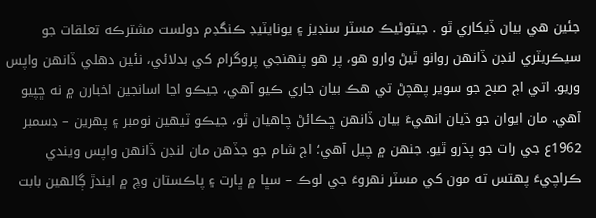جئين هي بيان ڏيکاري ٿو . جيتوڻيڪ مسٽر سنڊيز ۽ يونايٽيڊ ڪنگڊم دولست مشترڪه تعلقات جو سيڪريٽري لنڊن ڏانهن روانو ٿيڻ وارو هو، پر هو پنهنجي پروگرام کي بدلائي، نئين دهلي ڏانهن واپس وريو. اتي اڄ صبح جو سوير پهچڻ تي هڪ بيان جاري ڪيو آهي، جيڪو اڃا اسانجين اخبارن ۾ نه ڇپيو آهي. مان ايوان جو ڌيان انهيءَ بيان ڏانهن ڇڪائڻ چاهيان ٿو، جيڪو ٽيهين نومبر ۽ پهرين – ڊسمبر 1962ع جي رات جو پڌرو ٿيو. جنهن ۾ چيل آهي؛ اڄ شام جو جڏهن مان لنڊن ڏانهن واپس ويندي ڪراچيءَ پهتس ته مون کي مسٽر نهروءَ جي لوڪ – سڀا ۾ ڀارت ۽ پاڪستان وچ ۾ ايندڙ ڳالهين بابت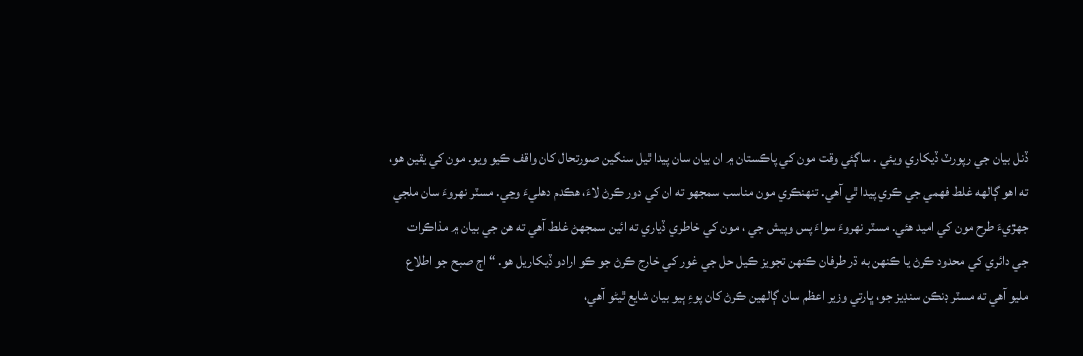ڏنل بيان جي رپورٽ ڏيکاري ويئي . ساڳئي وقت مون کي پاڪستان ۾ ان بيان سان پيدا ٿيل سنگين صورتحال کان واقف ڪيو ويو. مون کي يقين هو، ته اهو ڳالهه غلط فهمي جي ڪري پيدا ٿي آهي. تنهنڪري مون مناسب سمجهو ته ان کي دور ڪرڻ لاءَ، هڪدم دهليءَ وڃي. مسٽر نهروءَ سان ملجي جهڙيءَ طرح مون کي اميد هئي. مسٽر نهروءَ سواءَ پس وپيش جي ، مون کي خاطري ڏياري ته ائين سمجهڻ غلط آهي ته هن جي بيان ۾ مذاڪرات جي دائري کي محدود ڪرڻ يا ڪنهن به ڌر طرفان ڪنهن تجويز ڪيل حل جي غور کي خارج ڪرڻ جو ڪو ارادو ڏيکاريل هو. “ اڄ صبح جو اطلاع مليو آهي ته مسٽر ڊنڪن سنڊيز جو، ڀارتي وزير اعظم سان ڳالهين ڪرڻ کان پوءِ ٻيو بيان شايع ٿيڻو آهي،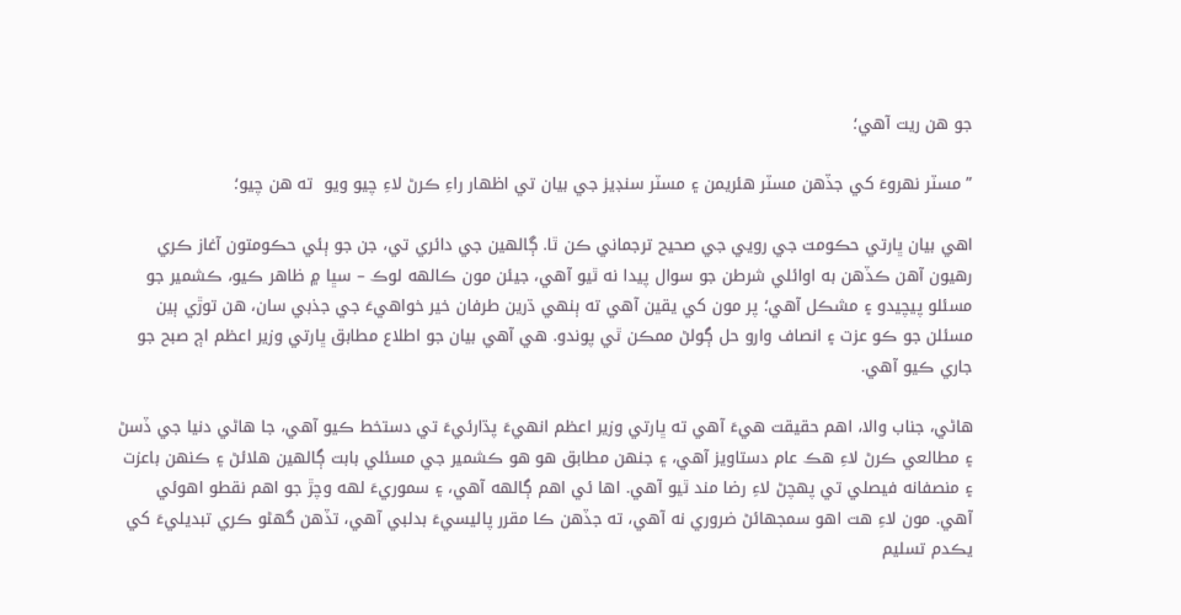جو هن ريت آهي؛

” مسٽر نهروءَ کي جڏهن مسٽر هئريمن ۽ مسٽر سنڊيز جي بيان تي اظهار راءِ ڪرڻ لاءِ چيو ويو  ته هن چيو؛

اهي بيان ڀارتي حڪومت جي رويي جي صحيح ترجماني ڪن ٿا. ڳالهين جي دائري تي، جن جو ٻئي حڪومتون آغاز ڪري رهيون آهن ڪڏهن به اوائلي شرطن جو سوال پيدا نه ٿيو آهي، جيئن مون ڪالهه لوڪ – سڀا ۾ ظاهر ڪيو، ڪشمير جو مسئلو پيچيدو ۽ مشڪل آهي؛ پر مون کي يقين آهي ته ٻنهي ڌرين طرفان خير خواهيءَ جي جذبي سان، هن توڙي ٻين مسئلن جو ڪو عزت ۽ انصاف وارو حل ڳولڻ ممڪن ٿي پوندو. هي آهي بيان جو اطلاع مطابق ڀارتي وزير اعظم اڄ صبح جو جاري ڪيو آهي.

هاڻي، جناب والا، اهم حقيقت هيءَ آهي ته ڀارتي وزير اعظم انهيءَ پڌارئيءَ تي دستخط ڪيو آهي، جا هاڻي دنيا جي ڏسڻ ۽ مطالعي ڪرڻ لاءِ هڪ عام دستاويز آهي، ۽ جنهن مطابق هو هو ڪشمير جي مسئلي بابت ڳالهين هلائڻ ۽ ڪنهن باعزت ۽ منصفانه فيصلي تي پهچڻ لاءِ رضا مند ٿيو آهي. اها ئي اهم ڳالهه آهي، ۽ سموريءَ لهه وچڙ جو اهم نقطو اهوئي آهي. مون لاءِ هت اهو سمجهائڻ ضروري نه آهي، ته جڏهن ڪا مقرر پاليسيءَ بدلبي آهي، تڏهن گهڻو ڪري تبديليءَ کي يڪدم تسليم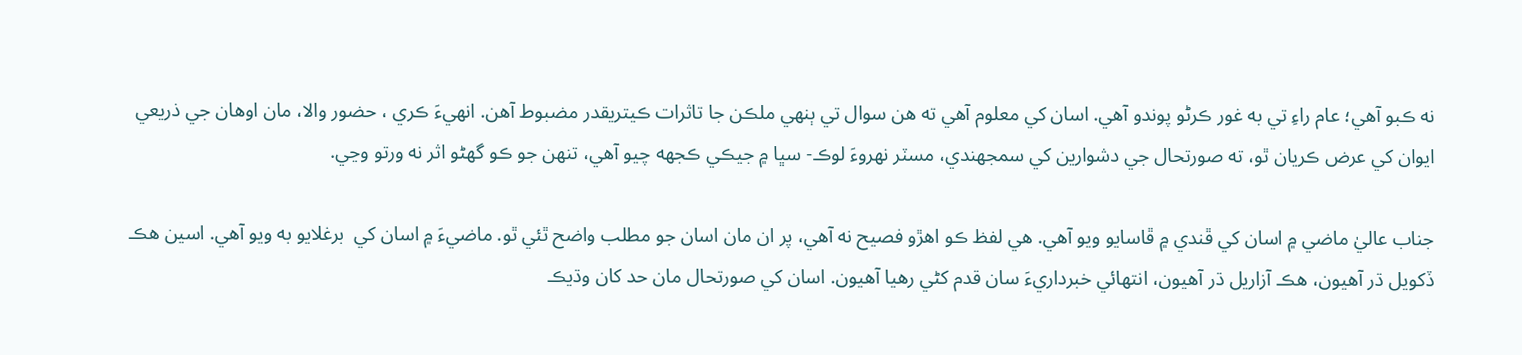نه ڪبو آهي؛ عام راءِ تي به غور ڪرڻو پوندو آهي. اسان کي معلوم آهي ته هن سوال تي ٻنهي ملڪن جا تاثرات ڪيتريقدر مضبوط آهن. انهيءَ ڪري ، حضور والا، مان اوهان جي ذريعي ايوان کي عرض ڪريان ٿو، ته صورتحال جي دشوارين کي سمجهندي، مسٽر نهروءَ لوڪ- سڀا ۾ جيڪي ڪجهه چيو آهي، تنهن جو ڪو گهڻو اثر نه ورتو وڃي.

جناب عاليٰ ماضي ۾ اسان کي ڦندي ۾ ڦاسايو ويو آهي. هي لفظ ڪو اهڙو فصيح نه آهي، پر ان مان اسان جو مطلب واضح ٿئي ٿو. ماضيءَ ۾ اسان کي  برغلايو به ويو آهي. اسين هڪ ڏکويل ڌر آهيون، هڪ آزاريل ڌر آهيون، انتهائي خبرداريءَ سان قدم کڻي رهيا آهيون. اسان کي صورتحال مان حد کان وڌيڪ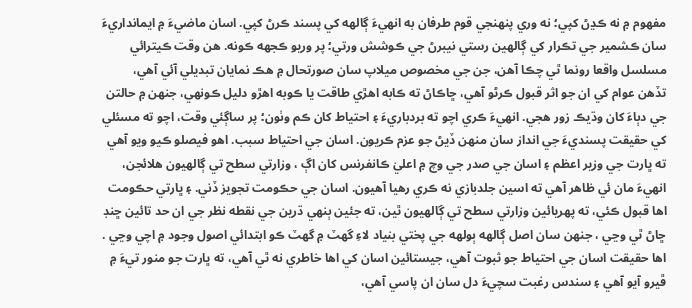مفهوم ۾ نه ڪڍڻ کپي؛ نه وري پنهنجي قوم طرفان به انهيءَ ڳالهه کي پسند ڪرڻ کپي. اسان ماضيءَ ۾ ايمانداريءَ سان ڪشمير جي تڪرار کي ڳالهين رستي نيبرڻ جي ڪوشش ورتي؛ پر وريو ڪجهه ڪونه. هن وقت ڪيترائي مسلسل واقعا رونما ٿي چڪا آهن، جن جي مخصوص ميلاپ سان صورتحال ۾ هڪ نمايان تبديلي آئي آهي، تڏهن عوام کي ان جو اثر قبول ڪرڻو آهي، ڇاڪاڻ ته ڪابه اهڙي طاقت يا ڪوبه اهڙو دليل ڪونهي، جنهن ۾ حالتن جي دٻاءَ کان وڌيڪ زور هجي. انهيءَ ڪري اچو ته بردباريءَ ۽ احتياط کان ڪم وٺون؛ پر ساڳئي وقت، اچو ته مسئلي کي حقيقت پسنديءَ جي انداز سان منهن ڏيڻ جو عزم ڪريون. اسان جي احتياط سبب. اهو فيصلو ڪيو ويو آهي ته ڀارت جي وزير اعظم ۽ اسان جي صدر جي وچ ۾ اعليٰ ڪانفرنس کان اڳ ، وزارتي سطح تي ڳالهيون هلائجن، انهيءَ مان ئي ظاهر آهي ته اسين جلدبازي نه ڪري رهيا آهيون. اسان جي حڪومت تجويز ڏني. ۽ ڀارتي حڪومت اها قبول ڪئي، ته پهريائين وزارتي سطح تي ڳالهيون ٿين، ته جئين ٻنهي ڌرين جي نقطه نظر جي ان حد تائين ڇنڊ ڇاڻ ٿي وڃي ، جنهن سان اصل ڳالهه ٻولهه جي پختي بنياد لاءِ گهٽ ۾ گهٽ ڪو ابتدائي اصول وجود ۾ اچي وڃي . اها حقيقت اسان جي احتياط جو ثبوت آهي، جيستائين اسان کي اها خاطري نه ٿي آهي، ته ڀارت جو منور تيءَ ۾ ڦيرو آيو آهي ۽ سندس رغبت سچيءَ دل سان ان پاسي آهي،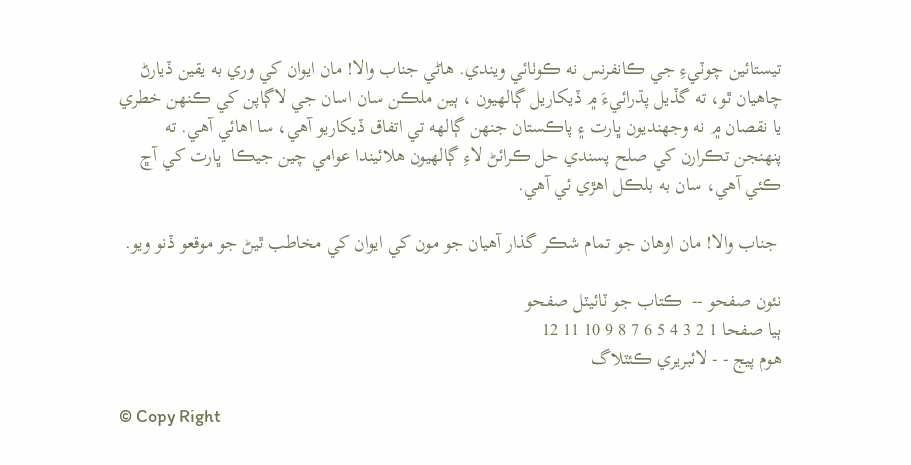تيستائين چوٽيءِ جي ڪانفرنس نه ڪوٺائي ويندي. هاڻي جناب والا! مان ايوان کي وري به يقين ڏيارڻ چاهيان ٿو، ته گڏيل پڌرائيءَ ۾ ڏيکاريل ڳالهيون ، ٻين ملڪن سان اسان جي لاڳاپن کي ڪنهن خطري يا نقصان ۾ نه وجهنديون ڀارت ۽ پاڪستان جنهن ڳالهه تي اتفاق ڏيکاريو آهي، سا اهائي آهي. ته پنهنجن تڪرارن کي صلح پسندي حل ڪرائڻ لاءِ ڳالهيون هلائيندا عوامي چين جيڪا  ڀارت کي آڇ ڪئي آهي، سان به بلڪل اهڙي ئي آهي.

 جناب والا! مان اوهان جو تمام شڪر گذار آهيان جو مون کي ايوان کي مخاطب ٿيڻ جو موقعو ڏنو ويو.

نئون صفحو --  ڪتاب جو ٽائيٽل صفحو
ٻيا صفحا 1 2 3 4 5 6 7 8 9 10 11 12
هوم پيج - - لائبريري ڪئٽلاگ

© Copy Right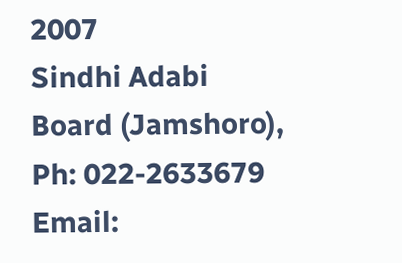2007
Sindhi Adabi Board (Jamshoro),
Ph: 022-2633679 Email: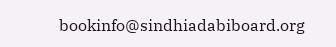bookinfo@sindhiadabiboard.org